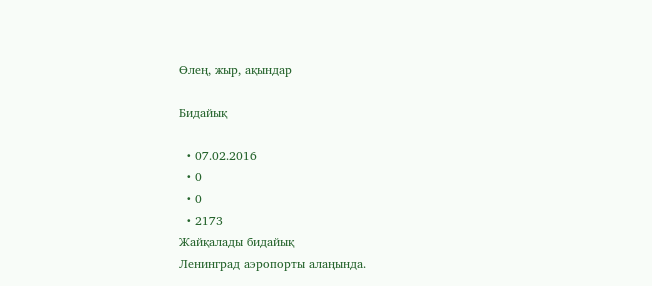Өлең, жыр, ақындар

Бидайық

  • 07.02.2016
  • 0
  • 0
  • 2173
Жайқалады бидайық
Ленинград аэропорты алаңында.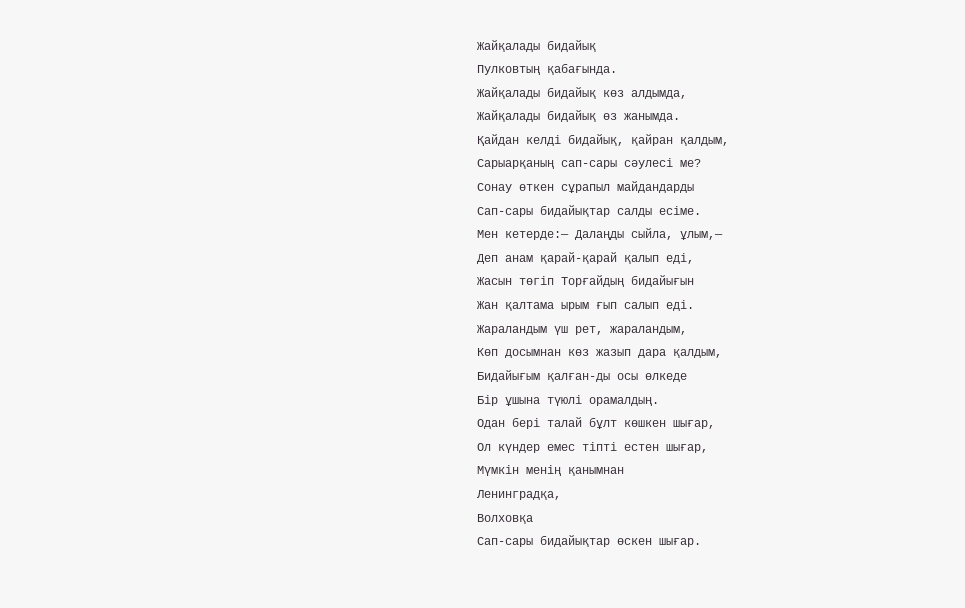Жайқалады бидайық
Пулковтың қабағында.
Жайқалады бидайық көз алдымда,
Жайқалады бидайық өз жанымда.
Қайдан келді бидайық, қайран қалдым,
Сарыарқаның сап-сары сәулесі ме?
Сонау өткен сұрапыл майдандарды
Сап-сары бидайықтар салды есіме.
Мен кетерде:— Далаңды сыйла, ұлым,—
Деп анам қарай-қарай қалып еді,
Жасын төгіп Торғайдың бидайығын
Жан қалтама ырым ғып салып еді.
Жараландым үш рет, жараландым,
Көп досымнан көз жазып дара қалдым,
Бидайығым қалған-ды осы өлкеде
Бір ұшына түюлі орамалдың.
Одан бері талай бұлт көшкен шығар,
Ол күндер емес тіпті естен шығар,
Мүмкін менің қанымнан
Ленинградқа,
Волховқа
Сап-сары бидайықтар өскен шығар.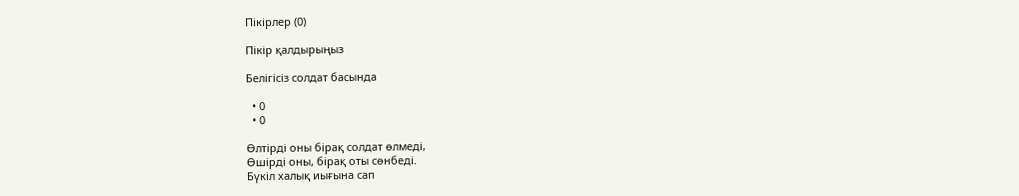Пікірлер (0)

Пікір қалдырыңыз

Белігісіз солдат басында

  • 0
  • 0

Өлтірді оны бірақ солдат өлмеді,
Өшірді оны, бірақ оты сөнбеді.
Бүкіл халық иығына сап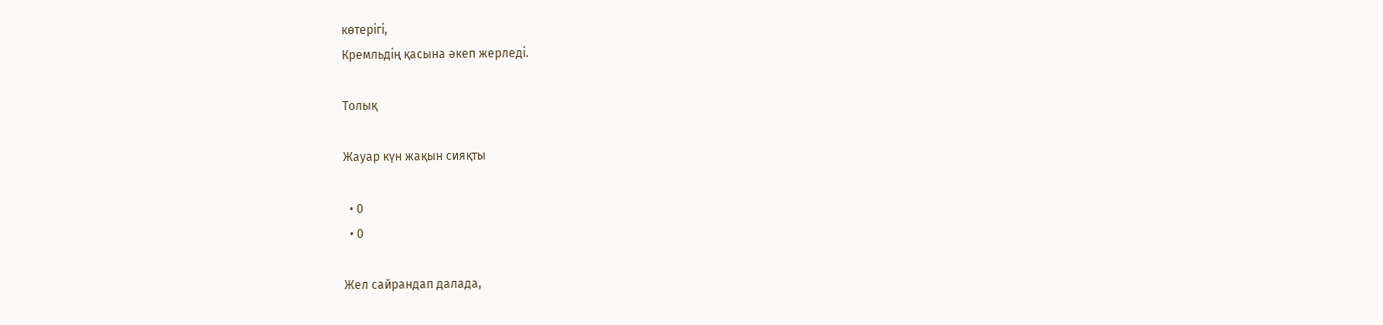көтерігі,
Кремльдің қасына әкеп жерледі.

Толық

Жауар күн жақын сияқты

  • 0
  • 0

Жел сайрандап далада,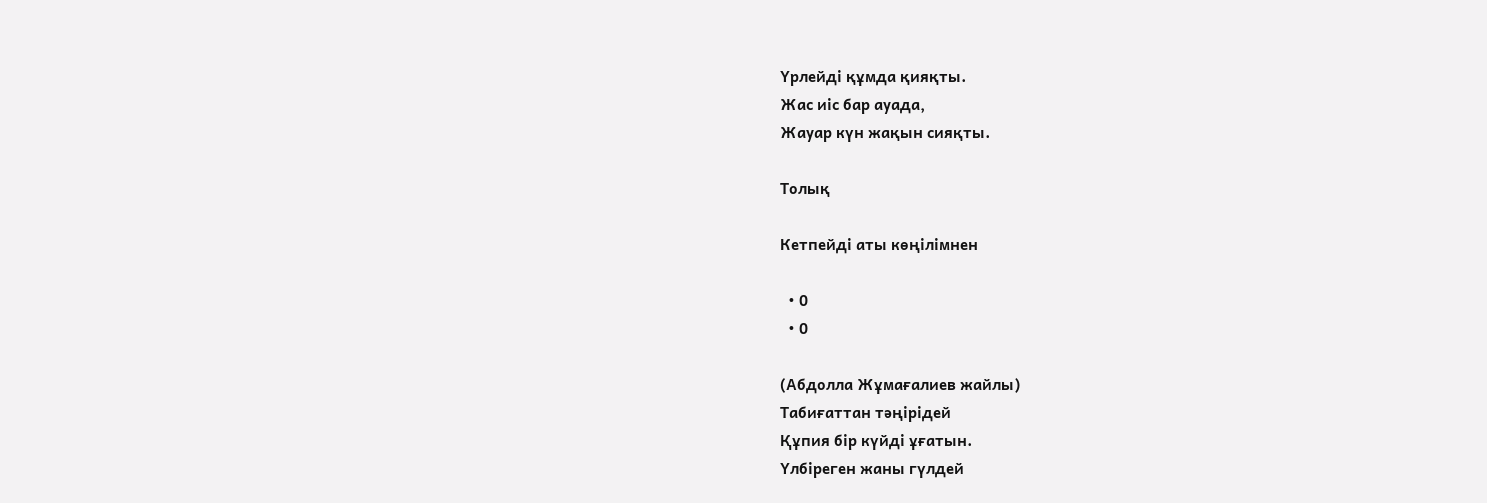Үрлейді құмда қияқты.
Жас иіс бар ауада,
Жауар күн жақын сияқты.

Толық

Кетпейді аты көңілімнен

  • 0
  • 0

(Абдолла Жұмағалиев жайлы)
Табиғаттан тәңірідей
Құпия бір күйді ұғатын.
Үлбіреген жаны гүлдей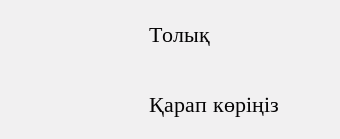Толық

Қарап көріңіз